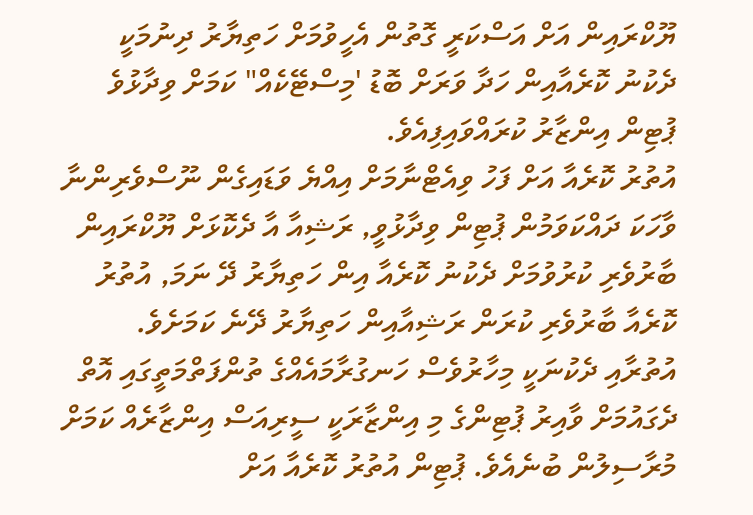ޔޫކްރައިން އަށް އަސްކަރީ ގޮތުން އެހީވުމަށް ހަތިޔާރު ދިނުމަކީ ދެކުނު ކޮރެއާއިން ހަދާ ވަރަށް ބޮޑު 'މިސްޓޭކެއް" ކަމަށް ވިދާޅުވެ ޕުޓިން އިންޒާރު ކުރައްވައިފިއެވެ.
އުތުރު ކޮރެއާ އަށް ފަހު ވިއެޓްނާމަށް އިއްޔެ ވަޑައިގެން ނޫސްވެރިންނާ ވާހަކަ ދައްކަވަމުން ޕުޓިން ވިދާޅުވީ, ރަޝިއާ އާ ދެކޮޅަށް ޔޫކްރައިން ބާރުވެރި ކުރުވުމަށް ދެކުނު ކޮރެއާ އިން ހަތިޔާރު ދޭ ނަމަ, އުތުރު ކޮރެއާ ބާރުވެރި ކުރަން ރަޝިއާއިން ހަތިޔާރު ދޭނެ ކަމަށެވެ.
އުތުރާއި ދެކުނަކީ މިހާރުވެސް ހަނގުރާމައެއްގެ ތުންފަތްމަތީގައި އޮތް ދެގައުމަށް ވާއިރު ޕުޓިންގެ މި އިންޒާރަކީ ސީރިއަސް އިންޒާރެއް ކަމަށް މުރާސިލުން ބުނެއެވެ. ޕުޓިން އުތުރު ކޮރެއާ އަށް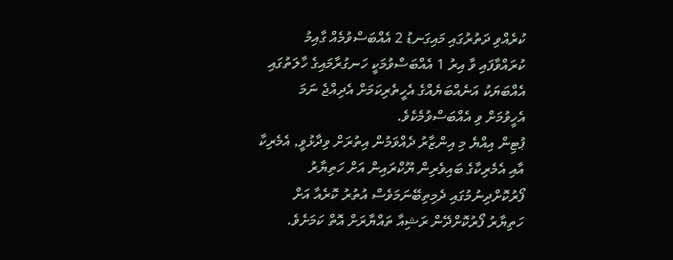ކުރެއްވި ދަތުރުގައި މައިގަނޑު 2 އެއްބަސްވުމެއް ގާއިމު ކުރައްވާފައި ވާ އިރު 1 އެއްބަސްވުމަކީ ހަނގުރާމައިގެ ހާލަތުގައި އެއްބަޔަކު އަނެއްބަޔެއްގެ އެހީތެރިކަމަށް އެދިއްޖެ ނަމަ އެހީވުމަށް ވި އެއްބަސްވުމެކެވެ.
ޕުޓިން އިއްޔެ މި އިންޒާރު ދެއްވަމުން އިތުރަށް ވިދާޅުވީ, އެމެރިކާ އާއި އެމެރިކާގެ ބައިވެރިން ޔޫކްރައިން އަށް ހަތިޔާރު ފޯރުކޮށްދިނުމުގައި ދެމިތިބޭނަމަވެސް އުތުރު ކޮރެއާ އަށް ހަތިޔާރު ފޯރުކޮށްދޭން ރަޝިއާ ތައްޔާރަށް އޮތް ކަމަށެވެ.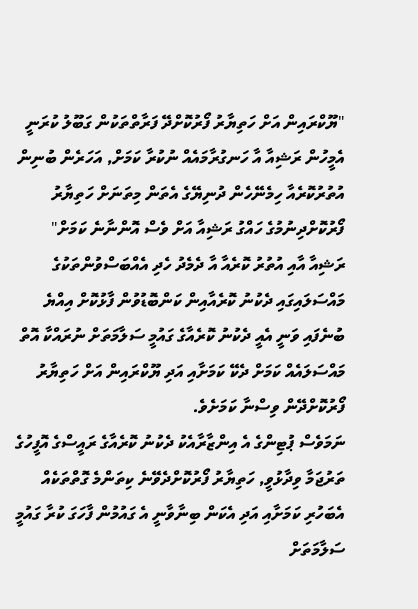"ޔޫކްރައިން އަށް ހަތިޔާރު ފޯރުކޮށްދޭ ފަރާތްތަކުން ގަބޫލު ކުރަނީ އެމީހުން ރަޝިއާ އާ ހަނގުރާމައެއް ނުކުރާ ކަމަށް, އަހަރެން ބުނިން އުތުރުކޮރެއާ ހިމެނޭހެން ދުނިޔޭގެ އެތަން މިތަނަށް ހަތިޔާރު ފޯރުކޮށްދިނުމުގެ ހައްގު ރަޝިއާ އަށް ވެސް އޮންނާނެ ކަމަށް"
ރަޝިއާ އާއި އުތުރު ކޮރެއާ އާ ދެމެދު ހެދި އެއްބަސްވުންތަކުގެ މައްސަލައިގައި ދެކުނު ކޮރެއާއިން ކަންބޮޑުވުން ފާޅުކޮށް އިއްޔެ ބުނެފައި ވަނީ އެއީ ދެކުނު ކޮރެއާގެ ގައުމީ ސަލާމަތަށް ނުރައްކާ އޮތް މައްސަލައެއް ކަމަށް ދެކޭ ކަމަށާއި އަދި ޔޫކްރައިން އަށް ހަތިޔާރު ފޯރުކޮށްދޭން ވިސްނާ ކަމަށެވެ.
ނަމަވެސް ޕުޓިންގެ އެ އިންޒާރާއެކު ދެކުނު ކޮރެއާގެ ރައީސްގެ އޮފީހުގެ ތަރުޖަމާ ވިދާޅުވީ, ހަތިޔާރު ފޯރުކޮށްދެވޭނެ ކިތަންމެ ގޮތްތަކެއް އެބަހުރި ކަމަށާއި އަދި އެކަން ބިނާވާނީ އެ ގައުމުން ފާހަގަ ކުރާ ގައުމީ ސަލާމަތަށް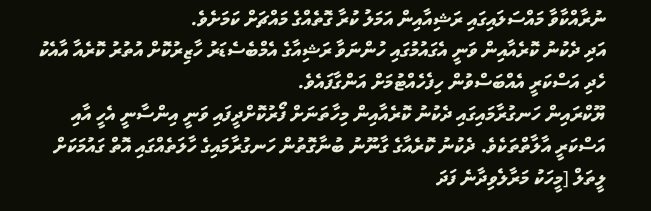ނުރާއްކާވާ މައްސަލައިގައި ރަޝިއާއިން އަމަލު ކުރާ ގޮތެއްގެ މައްޗަށް ކަމަށެވެ.
އަދި ދެކުނު ކޮރެއާއިން ވަނީ އެގައުމުގައި ހުންނަވާ ރަޝިއާގެ އެމްބެސެޑަރު ހާޒިރުކޮށް އުތުރު ކޮރެއާ އާއެކު ހެދި އަސްކަރީ އެއްބަސްވުން ހިފެހެއްޓުމަށް އަންގާފައެވެ.
ޔޫކްރައިން ހަނގުރާމައިގައި ދެކުނު ކޮރެއާއިން މިހާތަނަށް ފޯރުކޮށްދީފައި ވަނީ އިންސާނީ އެހީ އާއި އަސްކަރީ އާލާތްތަކެވެ. ދެކުނު ކޮރެއާގެ ގާނޫނު ބުނާގޮތުން ހަނގުރާމައިގެ ހާލަތެއްގައި އޮތް ގައުމަކަށް ލީތަލް [މީހަކު މަރާލެވިދާނެ ފަދަ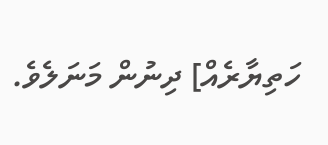ހަތިޔާރެއް] ދިނުން މަނަލެވެ.